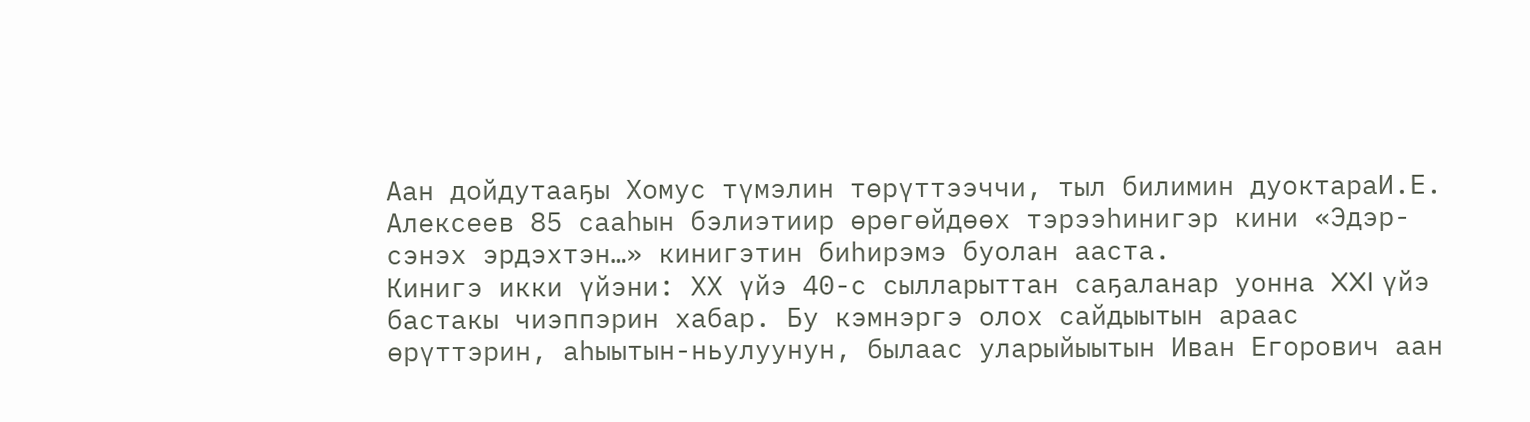Аан дойдутааҕы Хомус түмэлин төрүттээччи, тыл билимин дуоктараИ.Е. Алексеев 85 сааһын бэлиэтиир өрөгөйдөөх тэрээһинигэр кини «Эдэр-сэнэх эрдэхтэн…» кинигэтин биһирэмэ буолан ааста.
Кинигэ икки үйэни: ХХ үйэ 40-с сылларыттан саҕаланар уонна XXI үйэ бастакы чиэппэрин хабар. Бу кэмнэргэ олох сайдыытын араас өрүттэрин, аһыытын-ньулуунун, былаас уларыйыытын Иван Егорович аан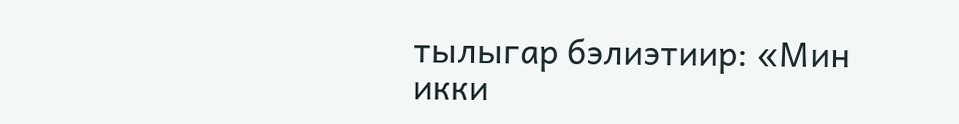тылыгар бэлиэтиир: «Мин икки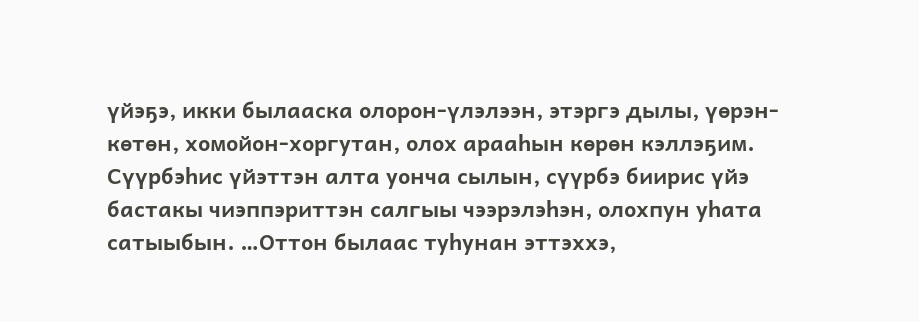үйэҕэ, икки былааска олорон-үлэлээн, этэргэ дылы, үөрэн-көтөн, хомойон-хоргутан, олох арааһын көрөн кэллэҕим. Сүүрбэһис үйэттэн алта уонча сылын, сүүрбэ биирис үйэ бастакы чиэппэриттэн салгыы чээрэлэһэн, олохпун уһата сатыыбын. …Оттон былаас туһунан эттэххэ,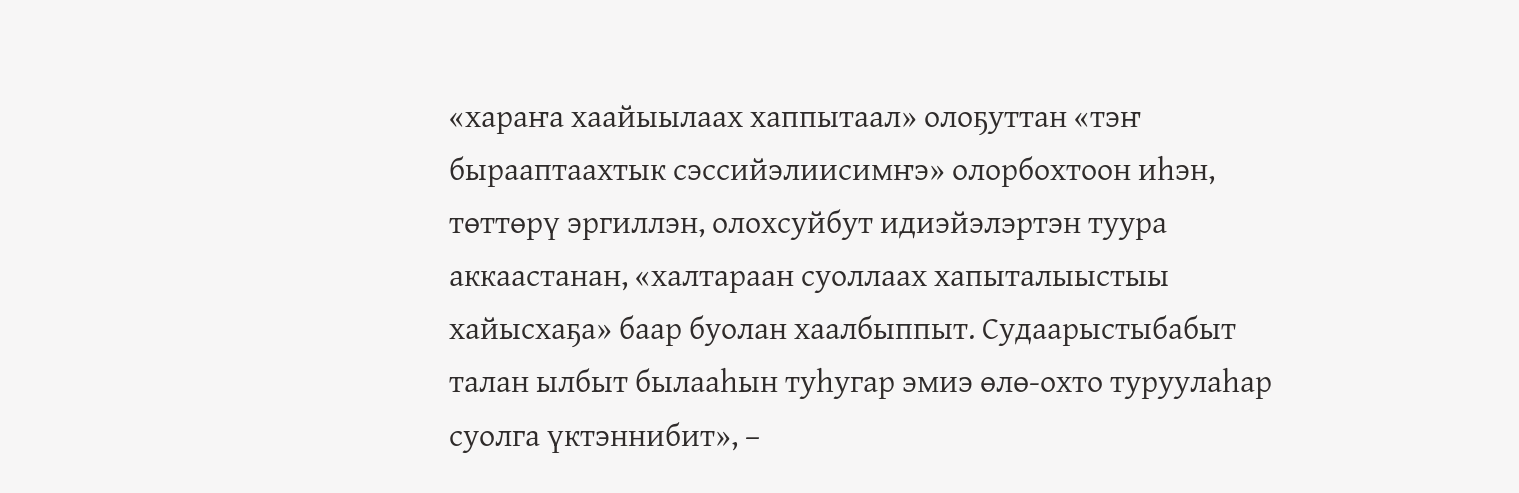«хараҥа хаайыылаах хаппытаал» олоҕуттан «тэҥ бырааптаахтык сэссийэлиисимҥэ» олорбохтоон иһэн, төттөрү эргиллэн, олохсуйбут идиэйэлэртэн туура аккаастанан, «халтараан суоллаах хапыталыыстыы хайысхаҕа» баар буолан хаалбыппыт. Судаарыстыбабыт талан ылбыт былааһын туһугар эмиэ өлө-охто туруулаһар суолга үктэннибит», –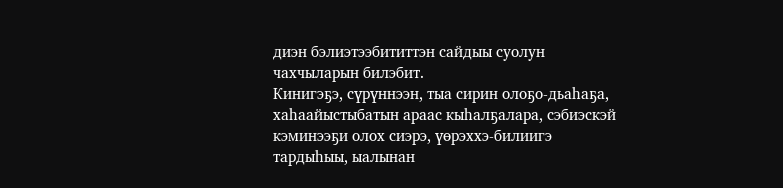диэн бэлиэтээбититтэн сайдыы суолун чахчыларын билэбит.
Кинигэҕэ, сүрүннээн, тыа сирин олоҕо-дьаһаҕа, хаһаайыстыбатын араас кыһалҕалара, сэбиэскэй кэминээҕи олох сиэрэ, үөрэххэ-билиигэ тардыһыы, ыалынан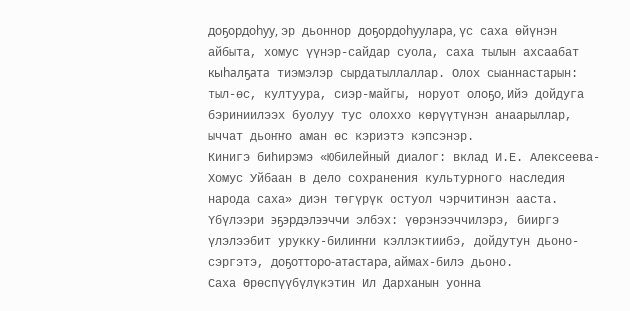доҕордоһуу, эр дьоннор доҕордоһуулара, үс саха өйүнэн айбыта, хомус үүнэр-сайдар суола, саха тылын ахсаабат кыһалҕата тиэмэлэр сырдатыллаллар. Олох сыаннастарын: тыл-өс, култуура, сиэр-майгы, норуот олоҕо, Ийэ дойдуга бэриниилээх буолуу тус олоххо көрүүтүнэн анаарыллар, ыччат дьоҥҥо аман өс кэриэтэ кэпсэнэр.
Кинигэ биһирэмэ «Юбилейный диалог: вклад И.Е. Алексеева-Хомус Уйбаан в дело сохранения культурного наследия народа саха» диэн төгүрүк остуол чэрчитинэн ааста. Үбүлээри эҕэрдэлээччи элбэх: үөрэнээччилэрэ, бииргэ үлэлээбит урукку-билиҥҥи кэллэктиибэ, дойдутун дьоно-сэргэтэ, доҕотторо-атастара, аймах-билэ дьоно.
Саха Өрөспүүбүлүкэтин Ил Дарханын уонна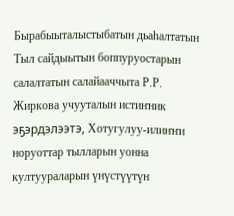Бырабыыталыстыбатын дьаһалтатын Тыл сайдыытын боппуруостарын салалтатын салайааччыта Р.Р. Жиркова учууталын истиҥник эҕэрдэлээтэ, Хотугулуу-илиҥҥи норуоттар тылларын уонна култуураларын үнүстүүтүн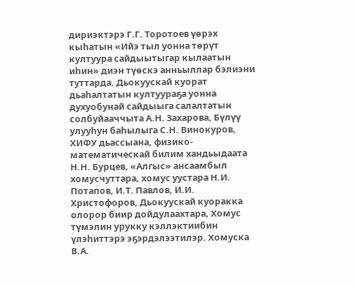дириэктэрэ Г.Г. Торотоев үөрэх кыһатын «Ийэ тыл уонна төрүт култуура сайдыытыгар кылаатын иһин» диэн түөскэ анньыллар бэлиэни туттарда. Дьокуускай куорат дьаһалтатын култуураҕа уонна духуобунай сайдыыга салалтатын солбуйааччыта А.Н. Захарова, Бүлүү улууһун баһылыга С.Н. Винокуров, ХИФУ дьассыана, физико-математическай билим хандьыдаата Н.Н. Бурцев, «Алгыс» ансаамбыл хомусчуттара, хомус уустара Н.И. Потапов, И.Т. Павлов, И.И. Христофоров, Дьокуускай куоракка олорор биир дойдулаахтара, Хомус түмэлин урукку кэллэктиибин үлэһиттэрэ эҕэрдэлээтилэр. Хомуска В.А.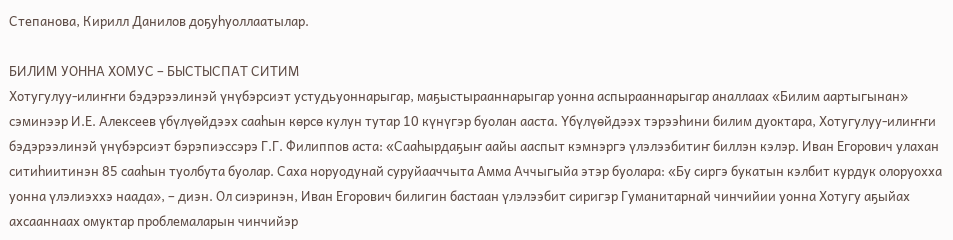Степанова, Кирилл Данилов доҕуһуоллаатылар.

БИЛИМ УОННА ХОМУС – БЫСТЫСПАТ СИТИМ
Хотугулуу-илиҥҥи бэдэрээлинэй үнүбэрсиэт устудьуоннарыгар, маҕыстырааннарыгар уонна аспырааннарыгар аналлаах «Билим аартыгынан» сэминээр И.Е. Алексеев үбүлүөйдээх сааһын көрсө кулун тутар 10 күнүгэр буолан ааста. Үбүлүөйдээх тэрээһини билим дуоктара, Хотугулуу-илиҥҥи бэдэрээлинэй үнүбэрсиэт бэрэпиэссэрэ Г.Г. Филиппов аста: «Сааһырдаҕыҥ аайы ааспыт кэмнэргэ үлэлээбитиҥ биллэн кэлэр. Иван Егорович улахан ситиһиитинэн 85 сааһын туолбута буолар. Саха норуодунай суруйааччыта Амма Аччыгыйа этэр буолара: «Бу сиргэ букатын кэлбит курдук олоруохха уонна үлэлиэххэ наада», – диэн. Ол сиэринэн, Иван Егорович билигин бастаан үлэлээбит сиригэр Гуманитарнай чинчийии уонна Хотугу аҕыйах ахсааннаах омуктар проблемаларын чинчийэр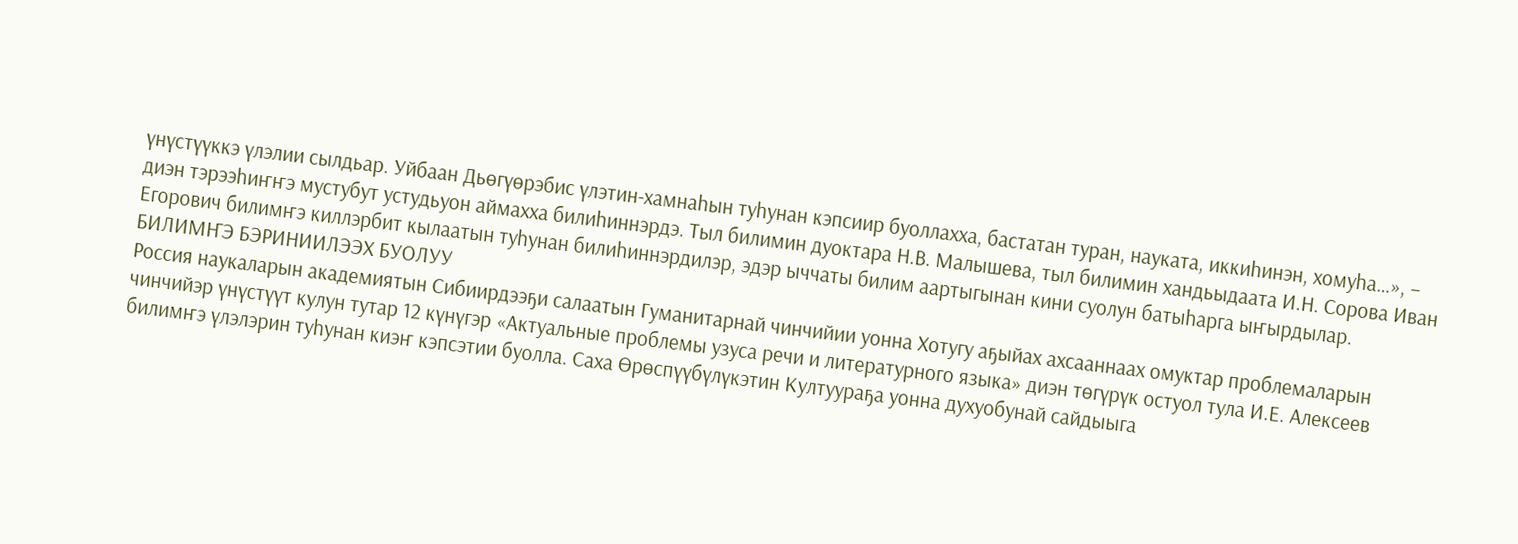үнүстүүккэ үлэлии сылдьар. Уйбаан Дьөгүөрэбис үлэтин-хамнаһын туһунан кэпсиир буоллахха, бастатан туран, науката, иккиһинэн, хомуһа…», – диэн тэрээһиҥҥэ мустубут устудьуон аймахха билиһиннэрдэ. Тыл билимин дуоктара Н.В. Малышева, тыл билимин хандьыдаата И.Н. Сорова Иван Егорович билимҥэ киллэрбит кылаатын туһунан билиһиннэрдилэр, эдэр ыччаты билим аартыгынан кини суолун батыһарга ыҥырдылар.
БИЛИМҤЭ БЭРИНИИЛЭЭХ БУОЛУУ
Россия наукаларын академиятын Сибиирдээҕи салаатын Гуманитарнай чинчийии уонна Хотугу аҕыйах ахсааннаах омуктар проблемаларын чинчийэр үнүстүүт кулун тутар 12 күнүгэр «Актуальные проблемы узуса речи и литературного языка» диэн төгүрүк остуол тула И.Е. Алексеев билимҥэ үлэлэрин туһунан киэҥ кэпсэтии буолла. Саха Өрөспүүбүлүкэтин Култуураҕа уонна духуобунай сайдыыга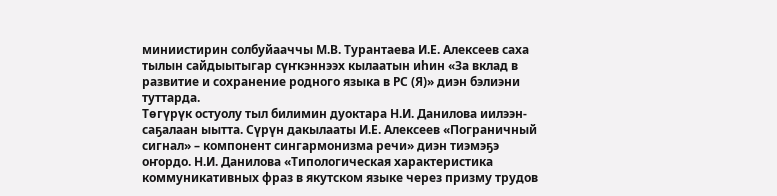миниистирин солбуйааччы М.В. Турантаева И.Е. Алексеев саха тылын сайдыытыгар сүҥкэннээх кылаатын иһин «За вклад в развитие и сохранение родного языка в РС (Я)» диэн бэлиэни туттарда.
Төгүрүк остуолу тыл билимин дуоктара Н.И. Данилова иилээн-саҕалаан ыытта. Сүрүн дакылааты И.Е. Алексеев «Пограничный сигнал» – компонент сингармонизма речи» диэн тиэмэҕэ оҥордо. Н.И. Данилова «Типологическая характеристика коммуникативных фраз в якутском языке через призму трудов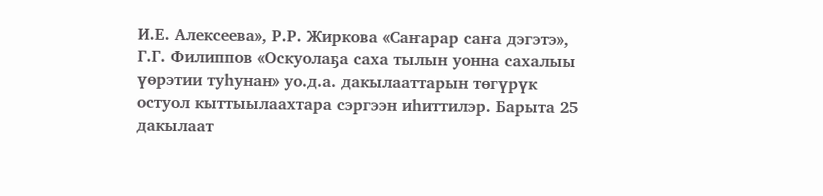И.Е. Алексеева», Р.Р. Жиркова «Саҥарар саҥа дэгэтэ», Г.Г. Филиппов «Оскуолаҕа саха тылын уонна сахалыы үөрэтии туһунан» уо.д.а. дакылааттарын төгүрүк остуол кыттыылаахтара сэргээн иһиттилэр. Барыта 25 дакылаат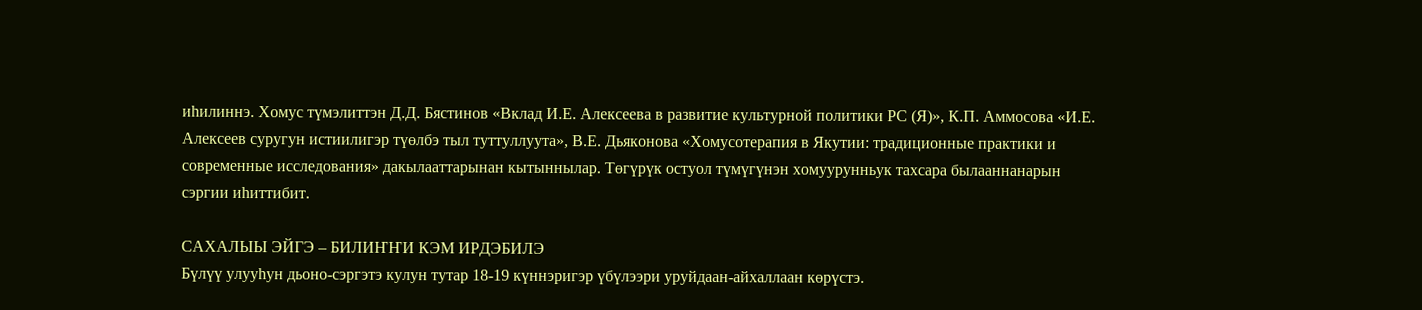иһилиннэ. Хомус түмэлиттэн Д.Д. Бястинов «Вклад И.Е. Алексеева в развитие культурной политики РС (Я)», К.П. Аммосова «И.Е. Алексеев суругун истиилигэр түөлбэ тыл туттуллуута», В.Е. Дьяконова «Хомусотерапия в Якутии: традиционные практики и современные исследования» дакылааттарынан кытыннылар. Төгүрүк остуол түмүгүнэн хомуурунньук тахсара былааннанарын сэргии иһиттибит.

САХАЛЫЫ ЭЙГЭ – БИЛИҤҤИ КЭМ ИРДЭБИЛЭ
Бүлүү улууһун дьоно-сэргэтэ кулун тутар 18-19 күннэригэр үбүлээри уруйдаан-айхаллаан көрүстэ.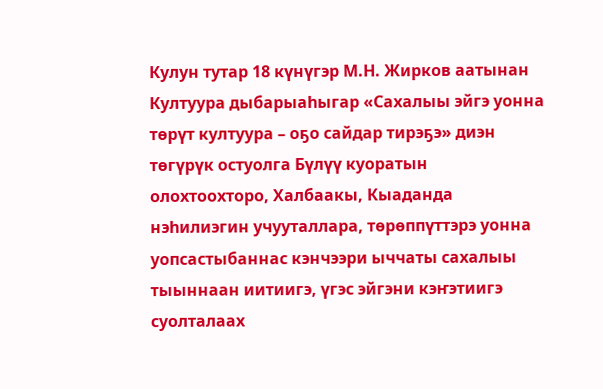Кулун тутар 18 күнүгэр М.Н. Жирков аатынан Култуура дыбарыаһыгар «Сахалыы эйгэ уонна төрүт култуура – оҕо сайдар тирэҕэ» диэн төгүрүк остуолга Бүлүү куоратын олохтоохторо, Халбаакы, Кыаданда нэһилиэгин учууталлара, төрөппүттэрэ уонна уопсастыбаннас кэнчээри ыччаты сахалыы тыыннаан иитиигэ, үгэс эйгэни кэҥэтиигэ суолталаах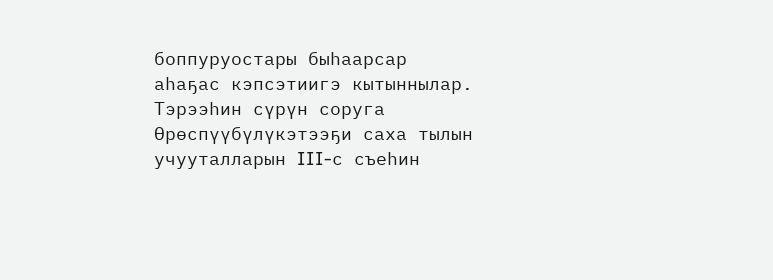боппуруостары быһаарсар аһаҕас кэпсэтиигэ кытыннылар. Тэрээһин сүрүн соруга Өрөспүүбүлүкэтээҕи саха тылын учууталларын III-с съеһин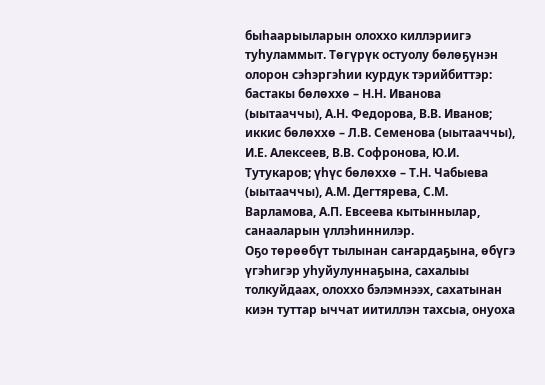быһаарыыларын олоххо киллэриигэ туһуламмыт. Төгүрүк остуолу бөлөҕүнэн олорон сэһэргэһии курдук тэрийбиттэр: бастакы бөлөххө – Н.Н. Иванова (ыытааччы), А.Н. Федорова, В.В. Иванов; иккис бөлөххө – Л.В. Семенова (ыытааччы), И.Е. Алексеев, В.В. Софронова, Ю.И. Тутукаров; үһүс бөлөххө – Т.Н. Чабыева (ыытааччы), А.М. Дегтярева, С.М. Варламова, А.П. Евсеева кытыннылар, санааларын үллэһиннилэр.
Оҕо төрөөбүт тылынан саҥардаҕына, өбүгэ үгэһигэр уһуйулуннаҕына, сахалыы толкуйдаах, олоххо бэлэмнээх, сахатынан киэн туттар ыччат иитиллэн тахсыа, онуоха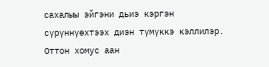сахалыы эйгэни дьиэ кэргэн сүрүннүөхтээх диэн түмүккэ кэллилэр.
Оттон хомус аан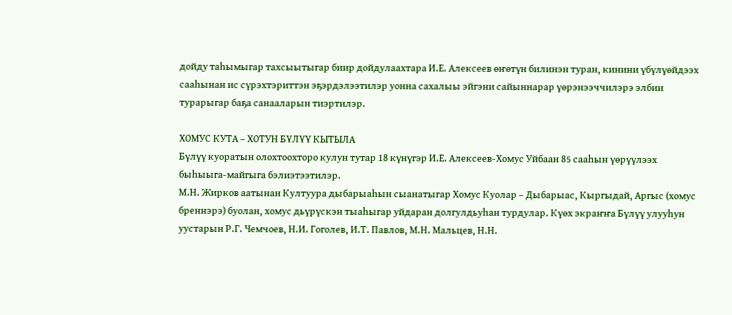дойду таһымыгар тахсыытыгар биир дойдулаахтара И.Е. Алексеев өҥөтүн билинэн туран, кинини үбүлүөйдээх сааһынан ис сүрэхтэриттэн эҕэрдэлээтилэр уонна сахалыы эйгэни сайыннарар үөрэнээччилэрэ элбии турарыгар баҕа санааларын тиэртилэр.

ХОМУС КУТА – ХОТУН БҮЛҮҮ КЫТЫЛА
Бүлүү куоратын олохтоохторо кулун тутар 18 күнүгэр И.Е. Алексеев-Хомус Уйбаан 85 сааһын үөрүүлээх быһыыга-майгыга бэлиэтээтилэр.
М.Н. Жирков аатынан Култуура дыбарыаһын сыанатыгар Хомус Куолар – Дыбарыас, Кыргыдай, Аргыс (хомус бреннэрэ) буолан, хомус дьүрүскэн тыаһыгар уйдаран долгулдьуһан турдулар. Күөх экраҥҥа Бүлүү улууһун уустарын Р.Г. Чемчоев, Н.И. Гоголев, И.Т. Павлов, М.Н. Мальцев, Н.Н.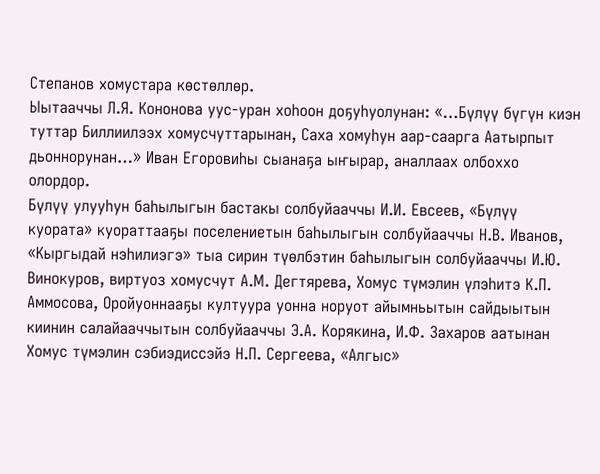Степанов хомустара көстөллөр.
Ыытааччы Л.Я. Кононова уус-уран хоһоон доҕуһуолунан: «…Бүлүү бүгүн киэн туттар Биллиилээх хомусчуттарынан, Саха хомуһун аар-саарга Аатырпыт дьоннорунан…» Иван Егоровиһы сыанаҕа ыҥырар, аналлаах олбоххо олордор.
Бүлүү улууһун баһылыгын бастакы солбуйааччы И.И. Евсеев, «Бүлүү куората» куораттааҕы поселениетын баһылыгын солбуйааччы Н.В. Иванов, «Кыргыдай нэһилиэгэ» тыа сирин түөлбэтин баһылыгын солбуйааччы И.Ю. Винокуров, виртуоз хомусчут А.М. Дегтярева, Хомус түмэлин үлэһитэ К.П. Аммосова, Оройуоннааҕы култуура уонна норуот айымньытын сайдыытын киинин салайааччытын солбуйааччы Э.А. Корякина, И.Ф. Захаров аатынан Хомус түмэлин сэбиэдиссэйэ Н.П. Сергеева, «Алгыс»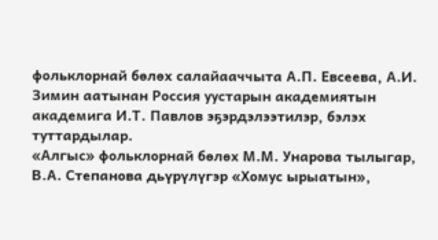фольклорнай бөлөх салайааччыта А.П. Евсеева, А.И. Зимин аатынан Россия уустарын академиятын академига И.Т. Павлов эҕэрдэлээтилэр, бэлэх туттардылар.
«Алгыс» фольклорнай бөлөх М.М. Унарова тылыгар, В.А. Степанова дьүрүлүгэр «Хомус ырыатын»,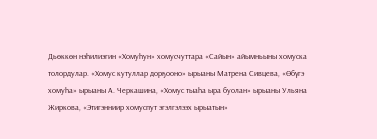Дьөккөн нэһилиэгин «Хомуһун» хомусчуттара «Сайын» айымньыны хомуска толордулар. «Хомус кутуллар дорҕооно» ырыаны Матрена Сивцева, «Өбүгэ хомуһа» ырыаны А. Черкашина, «Хомус тыаһа ыра буолан» ырыаны Ульяна Жиркова, «Этигэнниир хомуспут эгэлгэлээх ырыатын»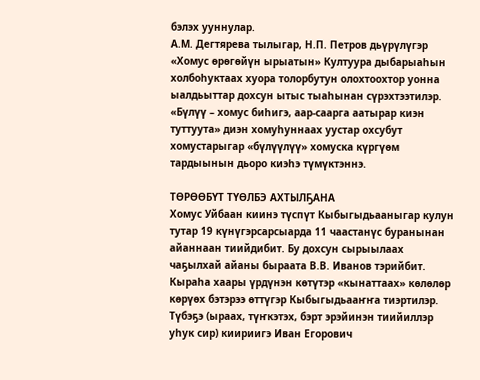бэлэх ууннулар.
А.М. Дегтярева тылыгар, Н.П. Петров дьүрүлүгэр «Хомус өрөгөйүн ырыатын» Култуура дыбарыаһын холбоһуктаах хуора толорбутун олохтоохтор уонна ыалдьыттар дохсун ытыс тыаһынан сүрэхтээтилэр.
«Бүлүү – хомус биһигэ, аар-саарга аатырар киэн туттуута» диэн хомуһуннаах уустар охсубут хомустарыгар «бүлүүлүү» хомуска күргүөм тардыынын дьоро киэһэ түмүктэннэ.

ТӨРӨӨБҮТ ТҮӨЛБЭ АХТЫЛҔАНА
Хомус Уйбаан киинэ түспүт Кыбыгыдьааныгар кулун тутар 19 күнүгэрсарсыарда 11 чаастанүс буранынан айаннаан тиийдибит. Бу дохсун сырыылаах чаҕылхай айаны быраата В.В. Иванов тэрийбит. Кыраһа хаары үрдүнэн көтүтэр «кынаттаах» көлөлөр көрүөх бэтэрээ өттүгэр Кыбыгыдьааҥҥа тиэртилэр. Түбэҕэ (ыраах, түҥкэтэх, бэрт эрэйинэн тиийиллэр уһук сир) киириигэ Иван Егорович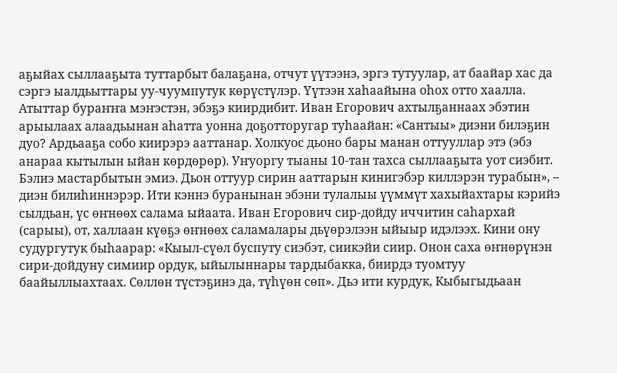аҕыйах сыллааҕыта туттарбыт балаҕана, отчут үүтээнэ, эргэ тутуулар, ат баайар хас да сэргэ ыалдьыттары уу-чуумпутук көрүстүлэр. Үүтээн хаһаайына оһох отто хаалла. Атыттар бураҥҥа мэҥэстэн, эбэҕэ киирдибит. Иван Егорович ахтылҕаннаах эбэтин арыылаах алаадьынан аһатта уонна доҕотторугар туһаайан: «Сантыы» диэни билэҕин дуо? Ардьааҕа собо киирэрэ ааттанар. Холкуос дьоно бары манан оттууллар этэ (эбэ анараа кытылын ыйан көрдөрөр). Уҥуоргу тыаны 10-тан тахса сыллааҕыта уот сиэбит. Бэлиэ мастарбытын эмиэ. Дьон оттуур сирин ааттарын кинигэбэр киллэрэн турабын», – диэн билиһиннэрэр. Ити кэннэ буранынан эбэни тулалыы үүммүт хахыйахтары кэрийэ сылдьан, үс өҥнөөх салама ыйаата. Иван Егорович сир-дойду иччитин саһархай (сарыы), от, халлаан күөҕэ өҥнөөх саламалары дьүөрэлээн ыйыыр идэлээх. Кини ону судургутук быһаарар: «Кыыл-сүөл буспуту сиэбэт, сиикэйи сиир. Онон саха өҥнөрүнэн сири-дойдуну симиир ордук, ыйылыннары тардыбакка, биирдэ туомтуу баайыллыахтаах. Сөллөн түстэҕинэ да, түһүөн сөп». Дьэ ити курдук, Кыбыгыдьаан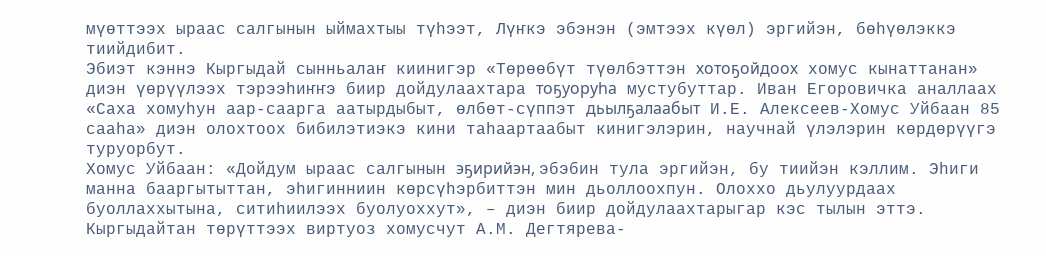мүөттээх ыраас салгынын ыймахтыы түһээт, Лүҥкэ эбэнэн (эмтээх күөл) эргийэн, бөһүөлэккэ тиийдибит.
Эбиэт кэннэ Кыргыдай сынньалаҥ киинигэр «Төрөөбүт түөлбэттэн хотоҕойдоох хомус кынаттанан» диэн үөрүүлээх тэрээһиҥҥэ биир дойдулаахтара тоҕуоруһа мустубуттар. Иван Егоровичка аналлаах «Саха хомуһун аар-саарга аатырдыбыт, өлбөт-сүппэт дьылҕалаабыт И.Е. Алексеев-Хомус Уйбаан 85 сааһа» диэн олохтоох бибилэтиэкэ кини таһаартаабыт кинигэлэрин, научнай үлэлэрин көрдөрүүгэ туруорбут.
Хомус Уйбаан: «Дойдум ыраас салгынын эҕирийэн, эбэбин тула эргийэн, бу тиийэн кэллим. Эһиги манна бааргытыттан, эһигинниин көрсүһэрбиттэн мин дьоллоохпун. Олоххо дьулуурдаах буоллаххытына, ситиһиилээх буолуоххут», – диэн биир дойдулаахтарыгар кэс тылын эттэ. Кыргыдайтан төрүттээх виртуоз хомусчут А.М. Дегтярева-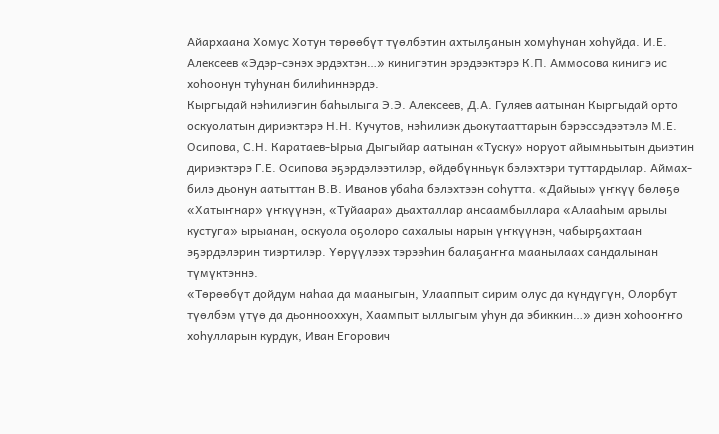Айархаана Хомус Хотун төрөөбүт түөлбэтин ахтылҕанын хомуһунан хоһуйда. И.Е. Алексеев «Эдэр-сэнэх эрдэхтэн…» кинигэтин эрэдээктэрэ К.П. Аммосова кинигэ ис хоһоонун туһунан билиһиннэрдэ.
Кыргыдай нэһилиэгин баһылыга Э.Э. Алексеев, Д.А. Гуляев аатынан Кыргыдай орто оскуолатын дириэктэрэ Н.Н. Кучутов, нэһилиэк дьокутааттарын бэрэссэдээтэлэ М.Е. Осипова, С.Н. Каратаев-Ырыа Дыгыйар аатынан «Туску» норуот айымньытын дьиэтин дириэктэрэ Г.Е. Осипова эҕэрдэлээтилэр, өйдөбүнньүк бэлэхтэри туттардылар. Аймах-билэ дьонун аатыттан В.В. Иванов убаһа бэлэхтээн соһутта. «Дайыы» үҥкүү бөлөҕө «Хатыҥнар» үҥкүүнэн, «Туйаара» дьахталлар ансаамбыллара «Алааһым арылы кустуга» ырыанан, оскуола оҕолоро сахалыы нарын үҥкүүнэн, чабырҕахтаан эҕэрдэлэрин тиэртилэр. Үөрүүлээх тэрээһин балаҕаҥҥа маанылаах сандалынан түмүктэннэ.
«Төрөөбүт дойдум наһаа да мааныгын, Улааппыт сирим олус да күндүгүн, Олорбут түөлбэм үтүө да дьоннооххун, Хаампыт ыллыгым уһун да эбиккин…» диэн хоһооҥҥо хоһулларын курдук, Иван Егорович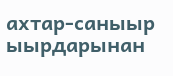ахтар-саныыр ыырдарынан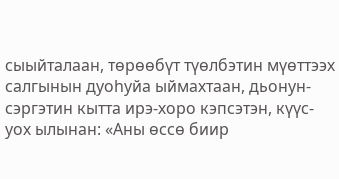сыыйталаан, төрөөбүт түөлбэтин мүөттээх салгынын дуоһуйа ыймахтаан, дьонун-сэргэтин кытта ирэ-хоро кэпсэтэн, күүс-уох ылынан: «Аны өссө биир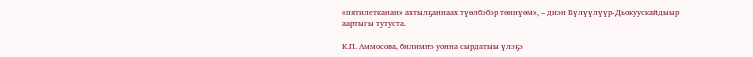«пятилетканан» ахтылҕаннаах түөлбэбэр төннүөм», – диэн Бүлүүлүүр-Дьокуускайдыыр аартыгы тутуста.

К.П. Аммосова, билимҥэ уонна сырдатыы үлэҕэ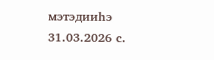мэтэдииһэ
31.03.2026 с.